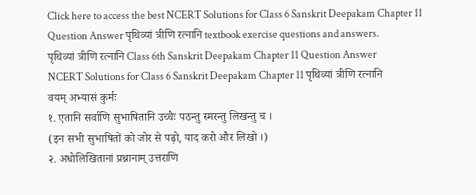Click here to access the best NCERT Solutions for Class 6 Sanskrit Deepakam Chapter 11 Question Answer पृथिव्यां त्रीणि रत्नानि textbook exercise questions and answers.
पृथिव्यां त्रीणि रत्नानि Class 6th Sanskrit Deepakam Chapter 11 Question Answer
NCERT Solutions for Class 6 Sanskrit Deepakam Chapter 11 पृथिव्यां त्रीणि रत्नानि
वयम् अभ्यासं कुर्मः
१. एतानि सर्वाणि सुभाषितानि उच्चैः पठन्तु स्मरन्तु लिखन्तु च ।
(इन सभी सुभाषितों को जोर से पढ़ो, याद करो और लिखो ।)
२. अधोलिखितानां प्रश्नानाम् उत्तराणि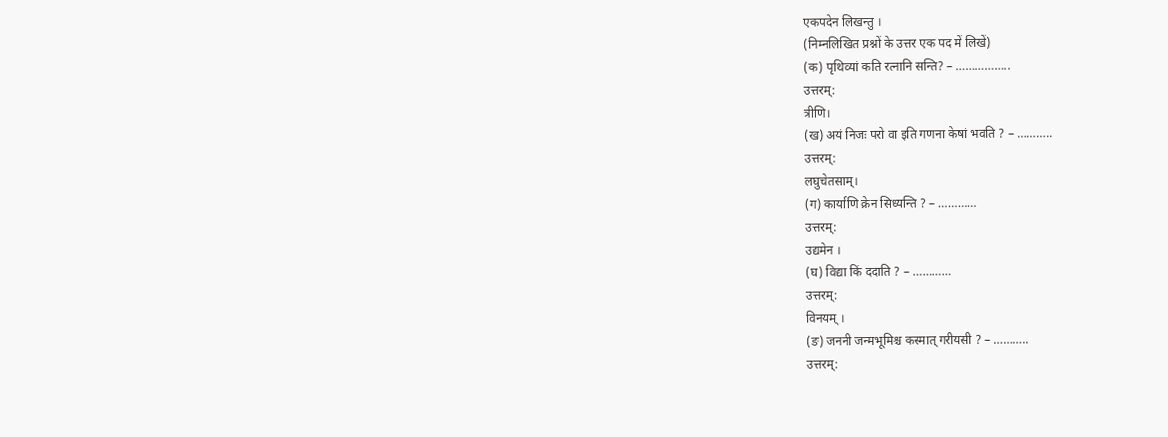एकपदेन लिखन्तु ।
(निम्नलिखित प्रश्नों के उत्तर एक पद में लिखें)
(क) पृथिव्यां कति रत्नानि सन्ति? – ……………..
उत्तरम्:
त्रीणि।
(ख) अयं निजः परो वा इति गणना केषां भवति ? – ………..
उत्तरम्:
लघुचेतसाम्।
(ग) कार्याणि क्रेन सिध्यन्ति ? – …………
उत्तरम्:
उद्यमेन ।
(घ) विद्या किं ददाति ? – …………
उत्तरम्:
विनयम् ।
(ङ) जननी जन्मभूमिश्च कस्मात् गरीयसी ? – ………..
उत्तरम्: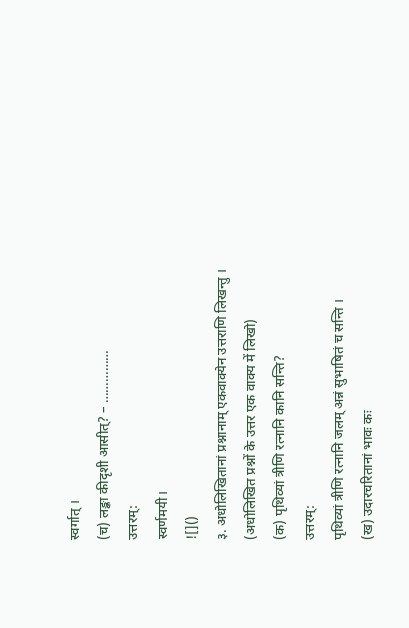स्वर्गात् ।
(च) लङ्का कीदृशी आसीत्? – ……………
उत्तरम्:
स्वर्णमयी।
![]()
३. अधोलिखितानां प्रश्नानाम् एकवाक्येन उत्तराणि लिखन्तु ।
(अधोलिखित प्रश्नों के उत्तर एक वाक्य में लिखो)
(क) पृथिव्यां त्रीणि रत्नानि कानि सन्ति?
उत्तरम्:
पृथिव्यां त्रीणि रत्नानि जलम् अन्नं सुभाषितं च सन्ति ।
(ख) उदारचरितानां भावः कः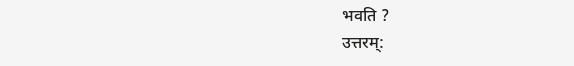भवति ?
उत्तरम्: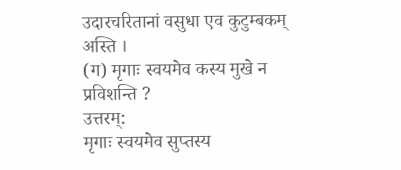उदारचरितानां वसुधा एव कुटुम्बकम् अस्ति ।
(ग) मृगाः स्वयमेव कस्य मुखे न प्रविशन्ति ?
उत्तरम्:
मृगाः स्वयमेव सुप्तस्य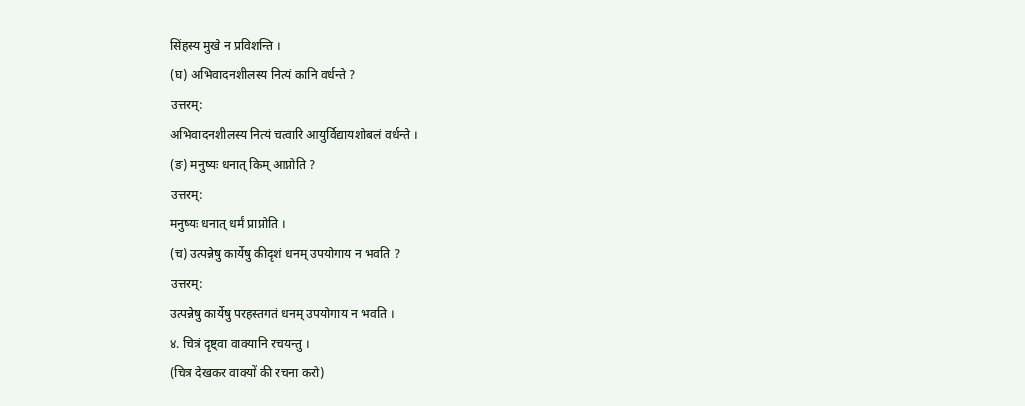सिंहस्य मुखे न प्रविशन्ति ।
(घ) अभिवादनशीलस्य नित्यं कानि वर्धन्ते ?
उत्तरम्:
अभिवादनशीलस्य नित्यं चत्वारि आयुर्विद्यायशोबलं वर्धन्ते ।
(ङ) मनुष्यः धनात् किम् आप्नोति ?
उत्तरम्:
मनुष्यः धनात् धर्मं प्राप्नोति ।
(च) उत्पन्नेषु कार्येषु कीदृशं धनम् उपयोगाय न भवति ?
उत्तरम्:
उत्पन्नेषु कार्येषु परहस्तगतं धनम् उपयोगाय न भवति ।
४. चित्रं दृष्ट्वा वाक्यानि रचयन्तु ।
(चित्र देखकर वाक्यों की रचना करो)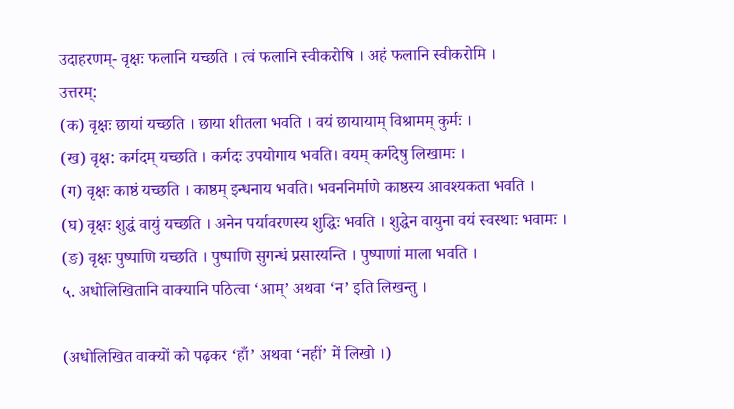उदाहरणम्- वृक्षः फलानि यच्छति । त्वं फलानि स्वीकरोषि । अहं फलानि स्वीकरोमि ।
उत्तरम्:
(क) वृक्षः छायां यच्छति । छाया शीतला भवति । वयं छायायाम् विश्रामम् कुर्मः ।
(ख) वृक्ष: कर्गदम् यच्छति । कर्गदः उपयोगाय भवति। वयम् कर्गदेषु लिखामः ।
(ग) वृक्षः काष्ठं यच्छति । काष्ठम् इन्धनाय भवति। भवननिर्माणे काष्ठस्य आवश्यकता भवति ।
(घ) वृक्षः शुद्धं वायुं यच्छति । अनेन पर्यावरणस्य शुद्धिः भवति । शुद्धेन वायुना वयं स्वस्थाः भवामः ।
(ङ) वृक्षः पुष्पाणि यच्छति । पुष्पाणि सुगन्धं प्रसारयन्ति । पुष्पाणां माला भवति ।
५. अधोलिखितानि वाक्यानि पठित्वा ‘आम्’ अथवा ‘न’ इति लिखन्तु ।

(अधोलिखित वाक्यों को पढ़कर ‘हाँ’ अथवा ‘नहीं’ में लिखो ।)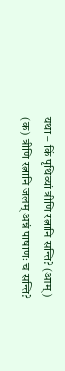यथा – किं पृथिव्यां त्रीणि रत्नानि सन्ति? (आम्)
(क) त्रीणि रत्नानि जलम् अन्नं पाषाणः च सन्ति?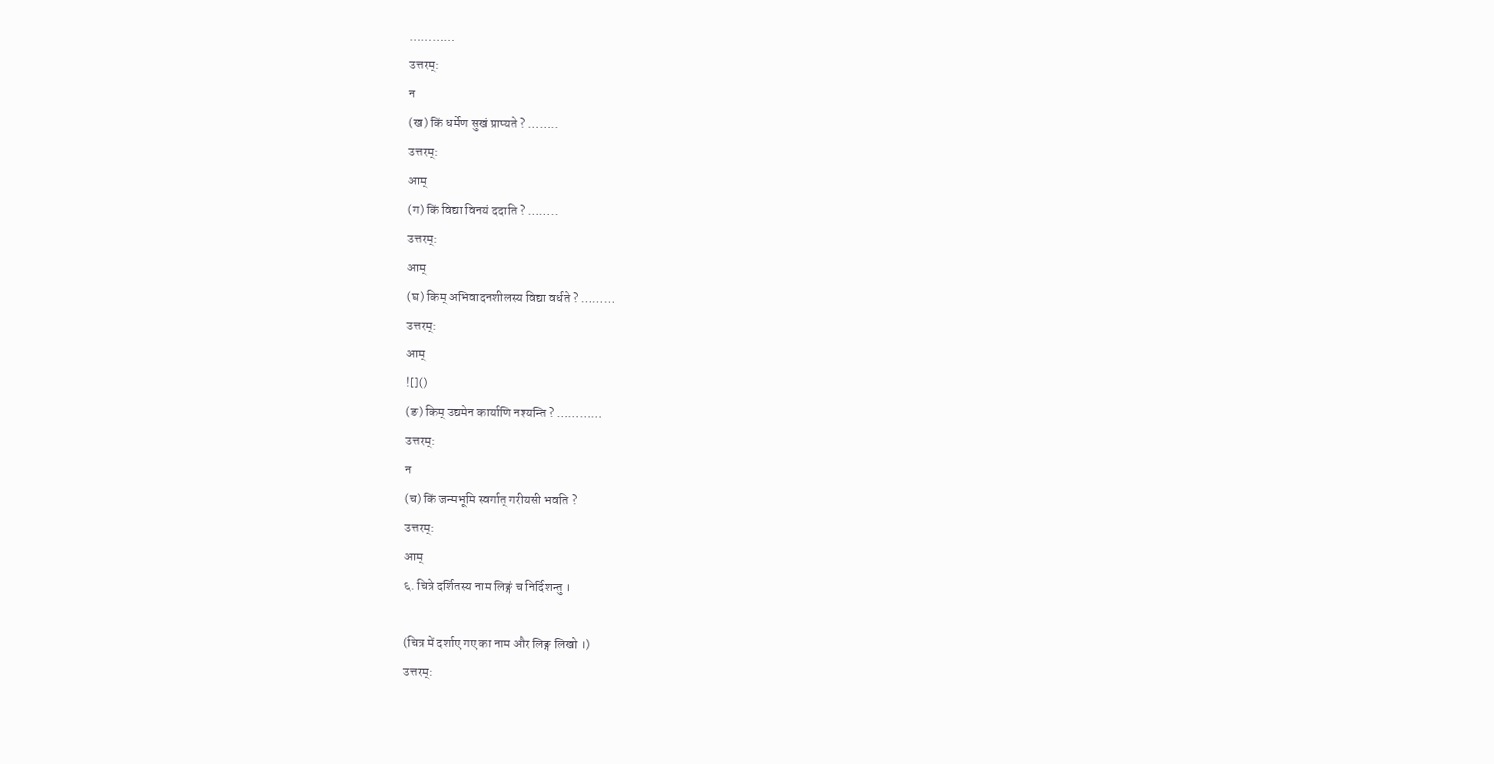…………
उत्तरम्:
न
(ख) किं धर्मेण सुखं प्राप्यते ? ……..
उत्तरम्:
आम्
(ग) किं विद्या विनयं ददाति ? ……..
उत्तरम्:
आम्
(घ) किम् अभिवादनशीलस्य विद्या वर्धते ? ………
उत्तरम्:
आम्
![]()
(ङ) किम् उद्यमेन कार्याणि नश्यन्ति ? …………
उत्तरम्:
न
(च) किं जन्मभूमि स्वर्गात् गरीयसी भवति ?
उत्तरम्:
आम्
६. चित्रे दर्शितस्य नाम लिङ्गं च निर्दिशन्तु ।

(चित्र में दर्शाए गए का नाम और लिङ्ग लिखो ।)
उत्तरम्: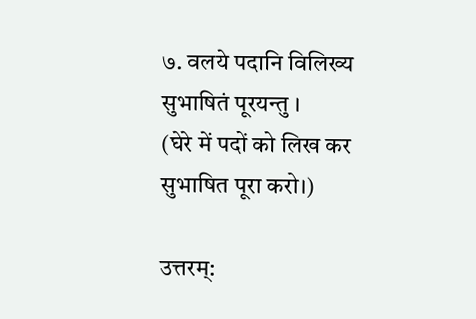७. वलये पदानि विलिख्य सुभाषितं पूरयन्तु ।
(घेरे में पदों को लिख कर सुभाषित पूरा करो।)

उत्तरम्: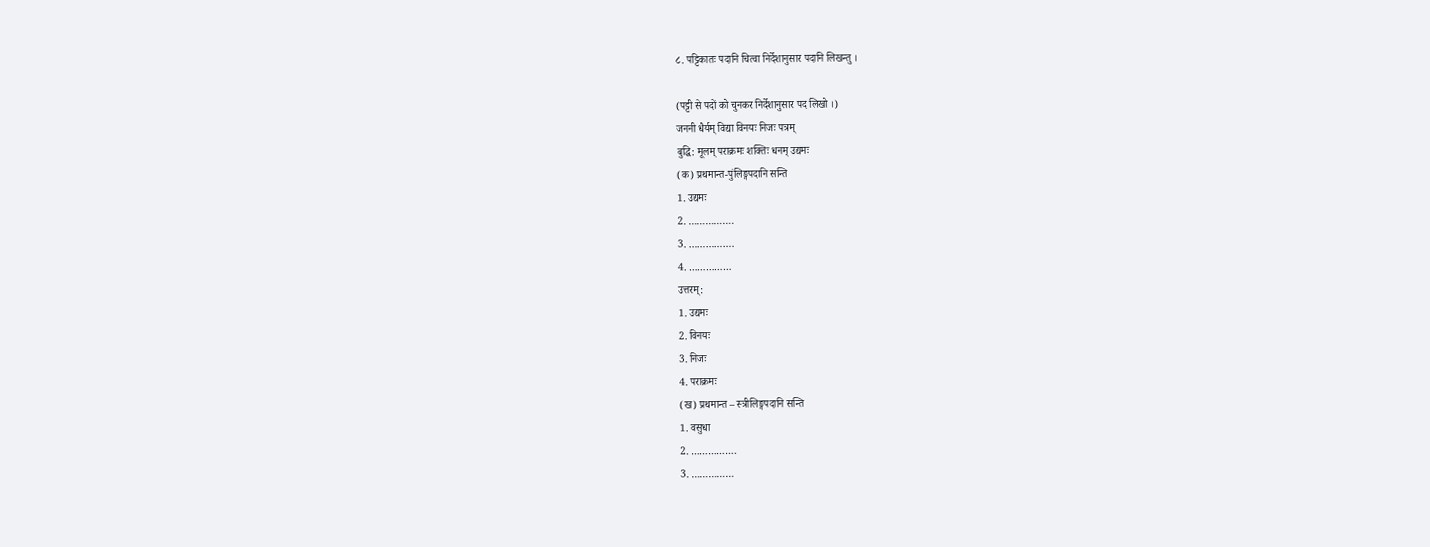८. पट्टिकातः पदानि चित्वा निर्देशानुसार पदानि लिखन्तु ।

(पट्टी से पदों को चुनकर निर्देशानुसार पद लिखो ।)
जननी धैर्यम् विद्या विनयः निजः पत्रम्
बुद्धि: मूलम् पराक्रमः शक्तिः धनम् उद्यमः
(क) प्रथमान्त-पुंलिङ्गपदानि सन्ति
1. उद्यमः
2. …………….
3. …………….
4. ……………
उत्तरम्:
1. उद्यमः
2. विनयः
3. निजः
4. पराक्रमः
(ख) प्रथमान्त – स्त्रीलिङ्गपदानि सन्ति
1. वसुधा
2. …………….
3. ……………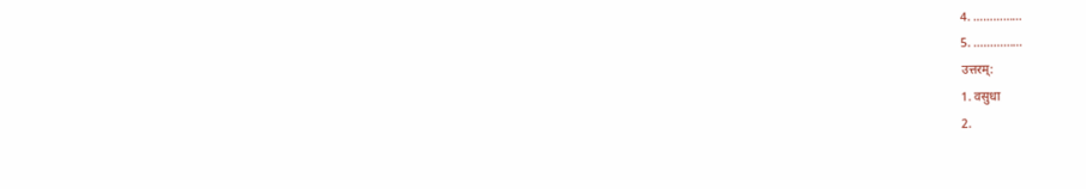4. ……………
5. ……………
उत्तरम्:
1. वसुधा
2.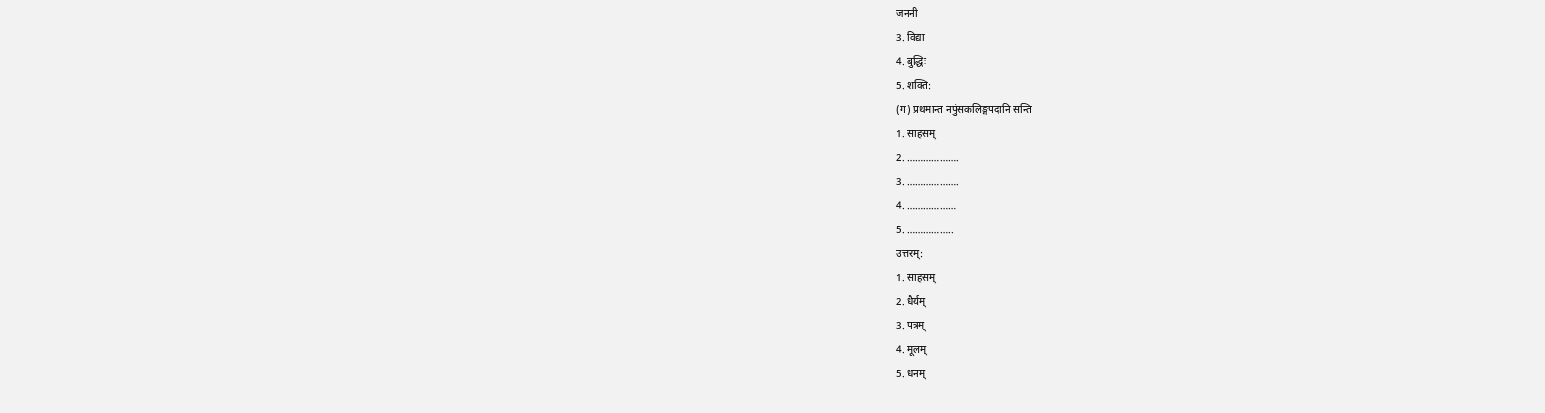जननी
3. विद्या
4. बुद्धिः
5. शक्ति:
(ग) प्रथमान्त नपुंसकलिङ्गपदानि सन्ति
1. साहसम्
2. ……………….
3. ……………….
4. ………………
5. ……………..
उत्तरम्:
1. साहसम्
2. धैर्यम्
3. पत्रम्
4. मूलम्
5. धनम्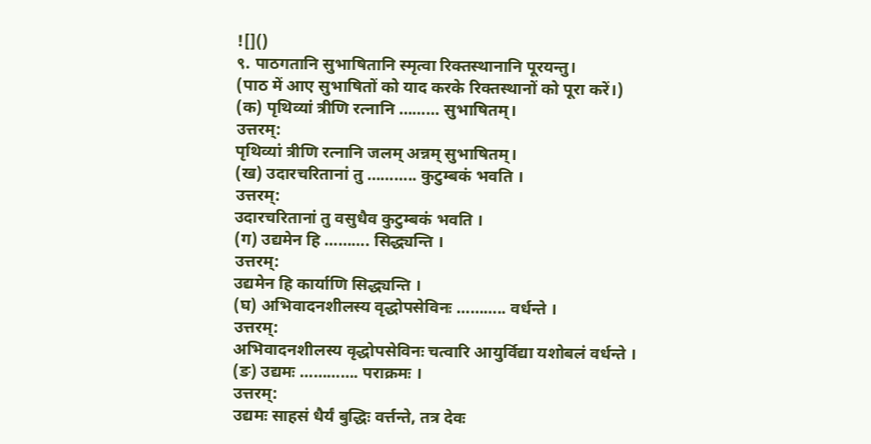![]()
९. पाठगतानि सुभाषितानि स्मृत्वा रिक्तस्थानानि पूरयन्तु।
(पाठ में आए सुभाषितों को याद करके रिक्तस्थानों को पूरा करें।)
(क) पृथिव्यां त्रीणि रत्नानि ……… सुभाषितम्।
उत्तरम्:
पृथिव्यां त्रीणि रत्नानि जलम् अन्नम् सुभाषितम्।
(ख) उदारचरितानां तु ……….. कुटुम्बकं भवति ।
उत्तरम्:
उदारचरितानां तु वसुधैव कुटुम्बकं भवति ।
(ग) उद्यमेन हि ………. सिद्ध्यन्ति ।
उत्तरम्:
उद्यमेन हि कार्याणि सिद्ध्यन्ति ।
(घ) अभिवादनशीलस्य वृद्धोपसेविनः ……….. वर्धन्ते ।
उत्तरम्:
अभिवादनशीलस्य वृद्धोपसेविनः चत्वारि आयुर्विद्या यशोबलं वर्धन्ते ।
(ङ) उद्यमः …………. पराक्रमः ।
उत्तरम्:
उद्यमः साहसं धैर्यं बुद्धिः वर्त्तन्ते, तत्र देवः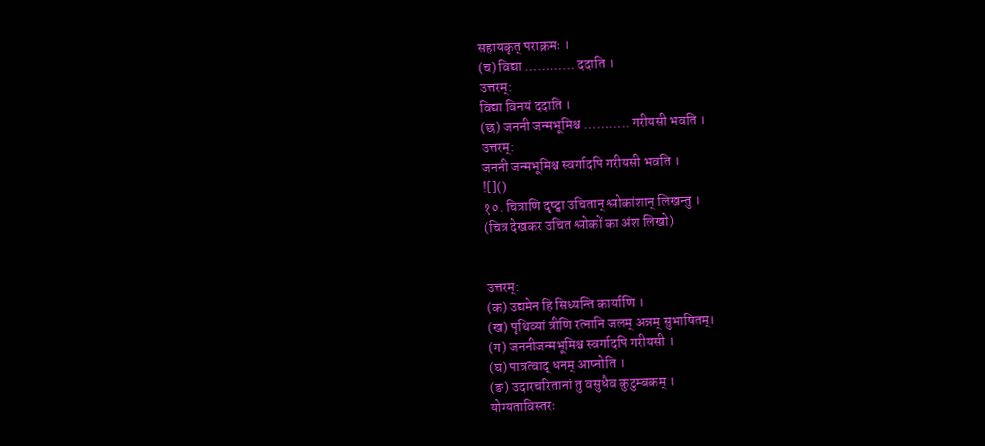सहायकृत् पराक्रमः ।
(च) विद्या ………… ददाति ।
उत्तरम्:
विद्या विनयं ददाति ।
(छ) जननी जन्मभूमिश्च ……….. गरीयसी भवति ।
उत्तरम्:
जननी जन्मभूमिश्च स्वर्गादपि गरीयसी भवति ।
![]()
१०. चित्राणि दृष्ट्वा उचितान् श्लोकांशान् लिखन्तु ।
(चित्र देखकर उचित श्लोकों का अंश लिखो)


उत्तरम्:
(क) उद्यमेन हि सिध्यन्ति कार्याणि ।
(ख) पृथिव्यां त्रीणि रत्नानि जलम् अन्नम् सुभाषितम्।
(ग) जननीजन्मभूमिश्च स्वर्गादपि गरीयसी ।
(घ) पात्रत्वाद् धनम् आप्नोति ।
(ङ) उदारचरितानां तु वसुधैव कुटुम्बकम् ।
योग्यताविस्तरः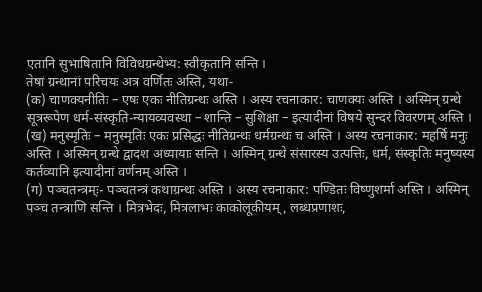एतानि सुभाषितानि विविधग्रन्थेभ्य: स्वीकृतानि सन्ति ।
तेषां ग्रन्थानां परिचयः अत्र वर्णितः अस्ति, यथा-
(क) चाणक्यनीतिः – एषः एकः नीतिग्रन्थः अस्ति । अस्य रचनाकार: चाणक्यः अस्ति । अस्मिन् ग्रन्थे सूत्ररूपेण धर्म-संस्कृति-न्यायव्यवस्था – शान्ति – सुशिक्षा – इत्यादीनां विषये सुन्दरं विवरणम् अस्ति ।
(ख) मनुस्मृतिः – मनुस्मृतिः एकः प्रसिद्धः नीतिग्रन्थः धर्मग्रन्थः च अस्ति । अस्य रचनाकार: महर्षि मनुः अस्ति । अस्मिन् ग्रन्थे द्वादश अध्यायाः सन्ति । अस्मिन् ग्रन्थे संसारस्य उत्पत्तिः, धर्म, संस्कृतिः मनुष्यस्य कर्तव्यानि इत्यादीनां वर्णनम् अस्ति ।
(ग) पञ्चतन्त्रम्ः- पञ्चतन्त्रं कथाग्रन्थः अस्ति । अस्य रचनाकार: पण्डितः विष्णुशर्मा अस्ति । अस्मिन् पञ्च तन्त्राणि सन्ति । मित्रभेदः, मित्रलाभः काकोलूकीयम्, लब्धप्रणाशः,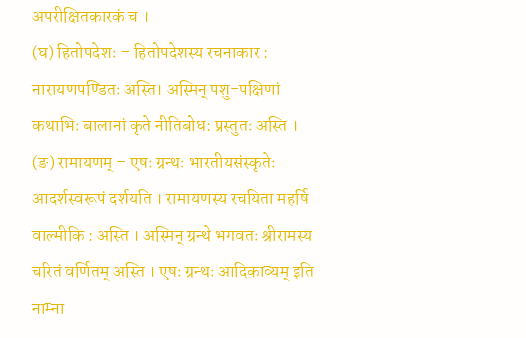अपरीक्षितकारकं च ।
(घ) हितोपदेशः – हितोपदेशस्य रचनाकार : नारायणपण्डितः अस्ति। अस्मिन् पशु-पक्षिणां कथाभिः बालानां कृते नीतिबोध: प्रस्तुतः अस्ति ।
(ङ) रामायणम् – एषः ग्रन्थः भारतीयसंस्कृतेः आदर्शस्वरूपं दर्शयति । रामायणस्य रचयिता महर्षि वाल्मीकि : अस्ति । अस्मिन् ग्रन्थे भगवतः श्रीरामस्य चरितं वर्णितम् अस्ति । एषः ग्रन्थः आदिकाव्यम् इति नाम्ना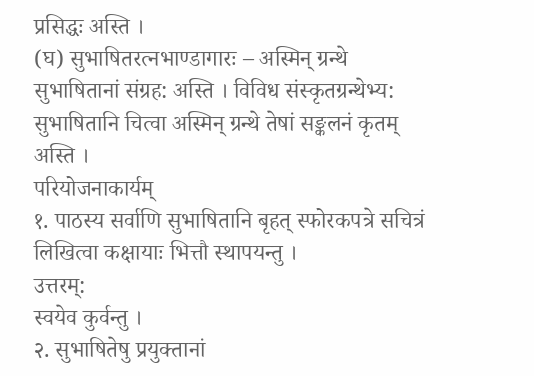प्रसिद्धः अस्ति ।
(घ) सुभाषितरत्नभाण्डागारः – अस्मिन् ग्रन्थे सुभाषितानां संग्रह: अस्ति । विविध संस्कृतग्रन्थेभ्य: सुभाषितानि चित्वा अस्मिन् ग्रन्थे तेषां सङ्कलनं कृतम् अस्ति ।
परियोजनाकार्यम्
१. पाठस्य सर्वाणि सुभाषितानि बृहत् स्फोरकपत्रे सचित्रं लिखित्वा कक्षायाः भित्तौ स्थापयन्तु ।
उत्तरम्:
स्वयेव कुर्वन्तु ।
२. सुभाषितेषु प्रयुक्तानां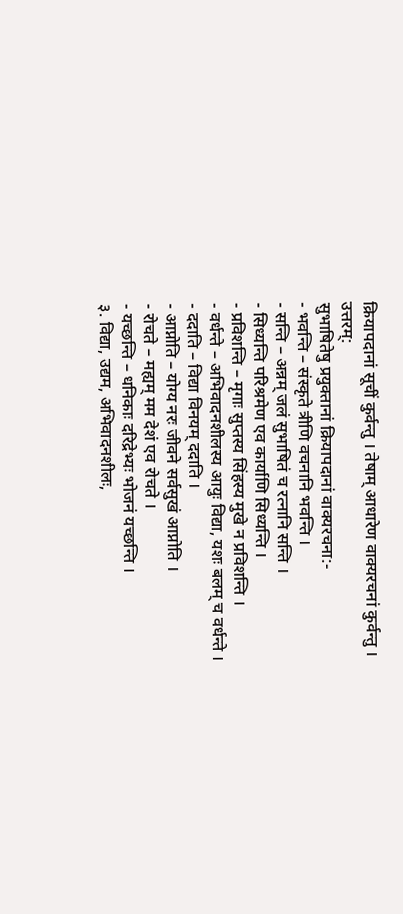क्रियापदानां सूचीं कुर्वन्तु । तेषाम् आधारेण वाक्यरचनां कुर्वन्तु ।
उत्तरम्:
सुभाषितेषु प्रयुक्तानां क्रियापदानां वाक्यरचना:-
- भवन्ति – संस्कृते त्रीणि वचनानि भवन्ति ।
- सन्ति – अन्नम् जलं सुभाषितं च रत्नानि सन्ति ।
- सिध्यन्ति परिश्रमेण एव कार्याणि सिध्यन्ति ।
- प्रविशन्ति – मृगाः सुप्तस्य सिंहस्य मुखे न प्रविशन्ति ।
- वर्धन्ते – अभिवादनशीलस्य आयुः विद्या, यशः बलम् च वर्धन्ते ।
- ददाति – विद्या विनयम् ददाति ।
- आप्नोति – योग्य नरः जीवने सर्वसुखं आप्नोति ।
- रोचते – मह्यम् मम देशं एव रोचते ।
- यच्छन्ति – धनिकाः दरिद्रेभ्यः भोजनं यच्छन्ति ।
३. विद्या, उद्यम, अभिवादनशीलः,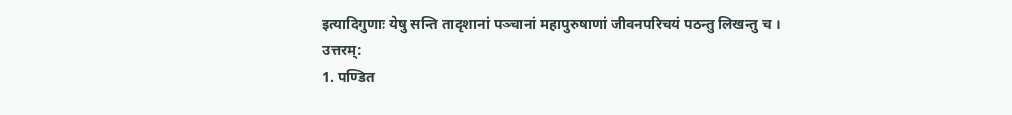इत्यादिगुणाः येषु सन्ति तादृशानां पञ्चानां महापुरुषाणां जीवनपरिचयं पठन्तु लिखन्तु च ।
उत्तरम्:
1. पण्डित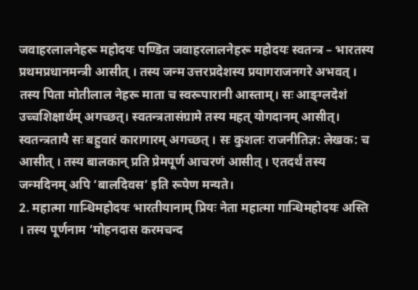जवाहरलालनेहरू महोदयः पण्डित जवाहरलालनेहरू महोदयः स्वतन्त्र – भारतस्य प्रथमप्रधानमन्त्री आसीत् । तस्य जन्म उत्तरप्रदेशस्य प्रयागराजनगरे अभवत् । तस्य पिता मोतीलाल नेहरू माता च स्वरूपारानी आस्ताम्। सः आङ्ग्लदेशं उच्चशिक्षार्थम् अगच्छत्। स्वतन्त्रतासंग्रामे तस्य महत् योगदानम् आसीत्। स्वतन्त्रतायै सः बहुवारं कारागारम् अगच्छत् । सः कुशलः राजनीतिज्ञ: लेखक: च आसीत् । तस्य बालकान् प्रति प्रेमपूर्ण आचरणं आसीत् । एतदर्थं तस्य जन्मदिनम् अपि ‘बालदिवस’ इति रूपेण मन्यते।
2. महात्मा गान्धिमहोदयः भारतीयानाम् प्रियः नेता महात्मा गान्धिमहोदयः अस्ति । तस्य पूर्णनाम ‘मोहनदास करमचन्द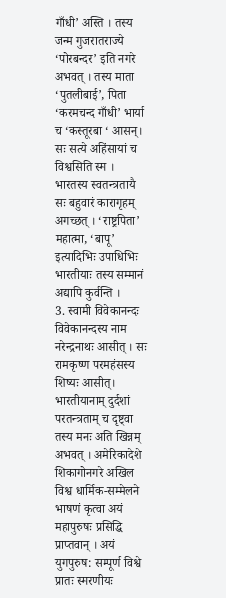गाँधी’ अस्ति । तस्य जन्म गुजरातराज्ये ‘पोरबन्दर’ इति नगरे अभवत् । तस्य माता ‘पुतलीबाई’, पिता ‘करमचन्द गाँधी’ भार्या च ‘कस्तूरबा ‘ आसन्। सः सत्ये अहिंसायां च विश्वसिति स्म । भारतस्य स्वतन्त्रतायै सः बहुवारं कारागृहम् अगच्छत् । ‘राष्ट्रपिता’ महात्मा, ‘बापू’ इत्यादिभिः उपाधिभिः भारतीयाः तस्य सम्मानं अद्यापि कुर्वन्ति ।
3. स्वामी विवेकानन्दः विवेकानन्दस्य नाम नरेन्द्रनाथः आसीत् । सः रामकृष्ण परमहंसस्य शिष्यः आसीत्। भारतीयानाम् दुर्दशां परतन्त्रताम् च दृष्ट्वा तस्य मनः अति खिन्नम् अभवत् । अमेरिकादेशे शिकागोनगरे अखिल विश्व धार्मिक-सम्मेलने भाषणं कृत्वा अयं महापुरुषः प्रसिद्धि प्राप्तवान् । अयं युगपुरुष: सम्पूर्ण विश्वे प्रातः स्मरणीयः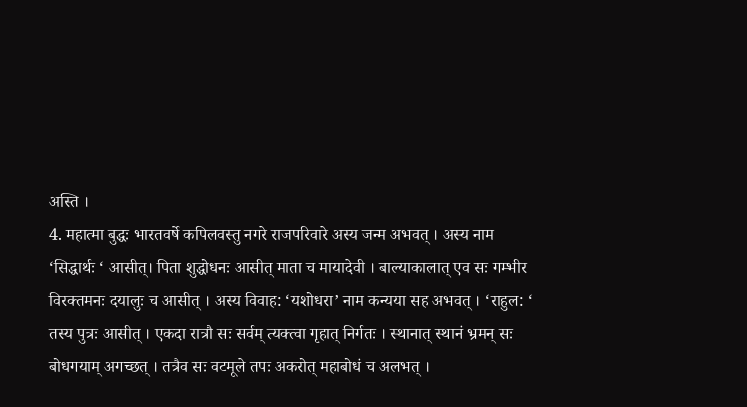अस्ति ।
4. महात्मा बुद्धः भारतवर्षे कपिलवस्तु नगरे राजपरिवारे अस्य जन्म अभवत् । अस्य नाम ‘सिद्धार्थः ‘ आसीत्। पिता शुद्धोधनः आसीत् माता च मायादेवी । बाल्याकालात् एव सः गम्भीर विरक्तमनः दयालुः च आसीत् । अस्य विवाह: ‘यशोधरा’ नाम कन्यया सह अभवत् । ‘राहुल: ‘ तस्य पुत्रः आसीत् । एकदा रात्रौ सः सर्वम् त्यक्त्वा गृहात् निर्गतः । स्थानात् स्थानं भ्रमन् सः बोधगयाम् अगच्छत् । तत्रैव सः वटमूले तपः अकरोत् महाबोधं च अलभत् ।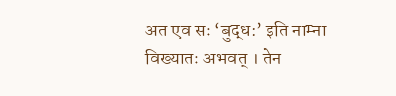अत एव सः ‘बुद्ध:’ इति नाम्ना विख्यातः अभवत् । तेन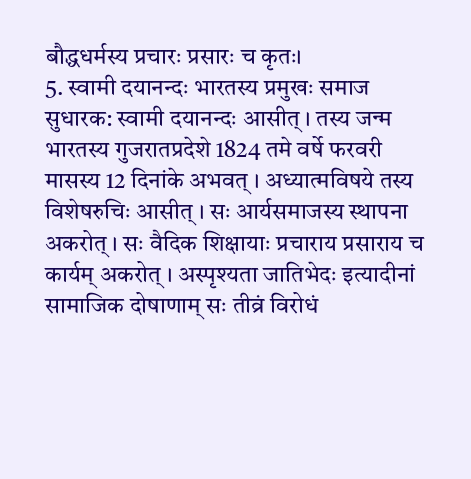बौद्धधर्मस्य प्रचारः प्रसारः च कृतः।
5. स्वामी दयानन्दः भारतस्य प्रमुखः समाज सुधारक: स्वामी दयानन्दः आसीत् । तस्य जन्म भारतस्य गुजरातप्रदेशे 1824 तमे वर्षे फरवरी मासस्य 12 दिनांके अभवत् । अध्यात्मविषये तस्य विशेषरुचिः आसीत् । सः आर्यसमाजस्य स्थापना अकरोत् । सः वैदिक शिक्षायाः प्रचाराय प्रसाराय च कार्यम् अकरोत् । अस्पृश्यता जातिभेदः इत्यादीनां सामाजिक दोषाणाम् सः तीव्रं विरोधं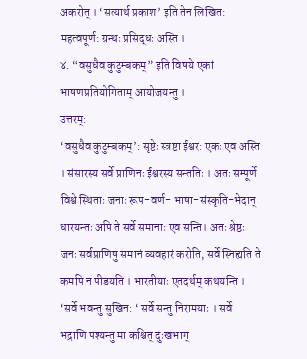अकरोत् । ‘सत्यार्थ प्रकाश’ इति तेन लिखित: महत्वपूर्ण: ग्रन्थः प्रसिद्धः अस्ति ।
४. “वसुधैव कुटुम्बकम्” इति विषये एकां भाषणप्रतियोगिताम् आयोजयन्तु ।
उत्तरम्:
‘वसुधैव कुटुम्बकम्’: सृष्टेः स्त्रष्टा ईश्वर: एकः एव अस्ति । संसारस्य सर्वे प्राणिनः ईश्वरस्य सन्ततिः । अतः सम्पूर्णे विश्वे स्थिताः जनाः रूप-वर्ण- भाषा-संस्कृति-भेदान् धारयन्तः अपि ते सर्वे समानाः एव सन्ति। अतः श्रेष्ठः जनः सर्वप्राणिषु समानं व्यवहारं करोति, सर्वे स्निह्यति ते कमपि न पीडयति । भारतीयाः एतदर्थम् कथयन्ति । ‘सर्वे भवन्तु सुखिन: ‘ सर्वे सन्तु निरामयाः । सर्वे भद्राणि पश्यन्तु मा कश्चित् दुःखभाग्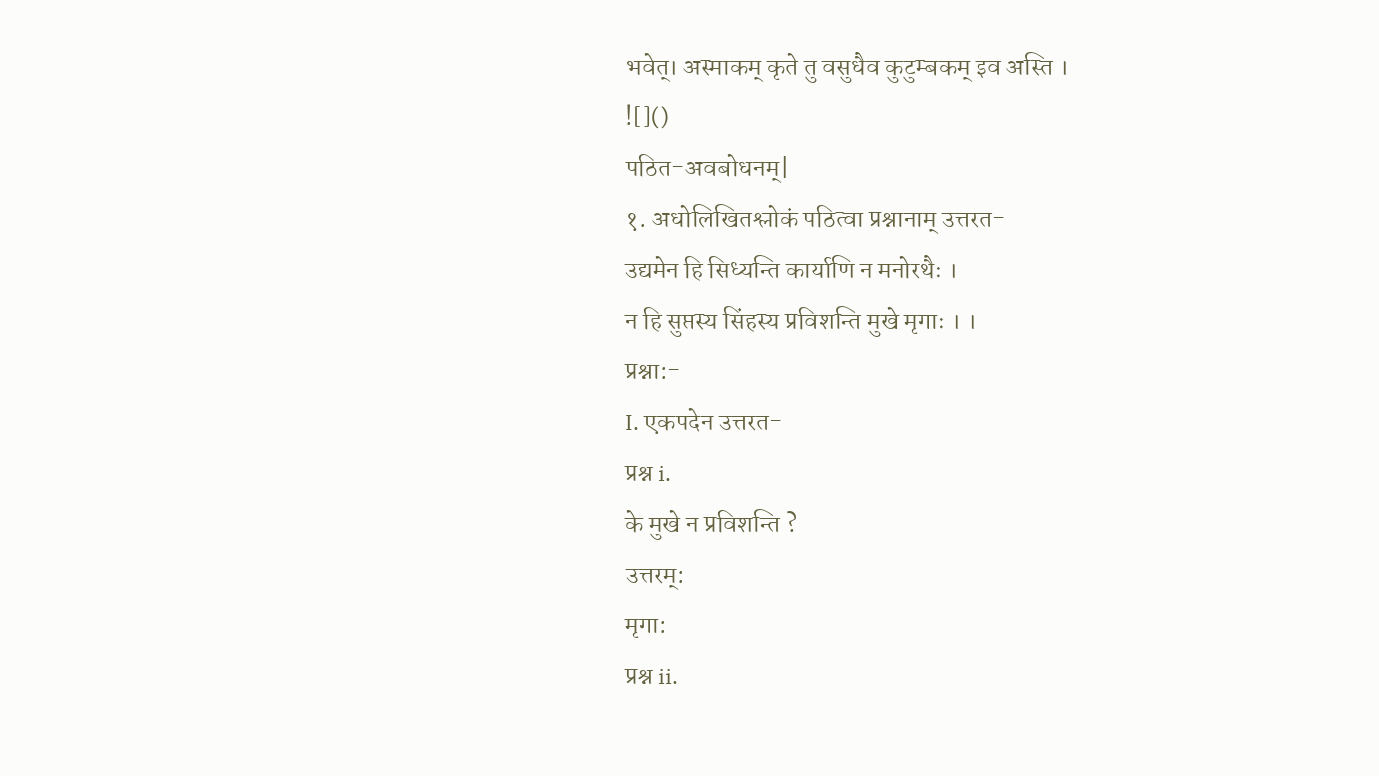भवेत्। अस्माकम् कृते तु वसुधैव कुटुम्बकम् इव अस्ति ।
![]()
पठित-अवबोधनम्|
१. अधोलिखितश्लोकं पठित्वा प्रश्नानाम् उत्तरत-
उद्यमेन हि सिध्यन्ति कार्याणि न मनोरथैः ।
न हि सुप्तस्य सिंहस्य प्रविशन्ति मुखे मृगाः । ।
प्रश्ना:-
I. एकपदेन उत्तरत-
प्रश्न i.
के मुखे न प्रविशन्ति ?
उत्तरम्:
मृगा:
प्रश्न ii.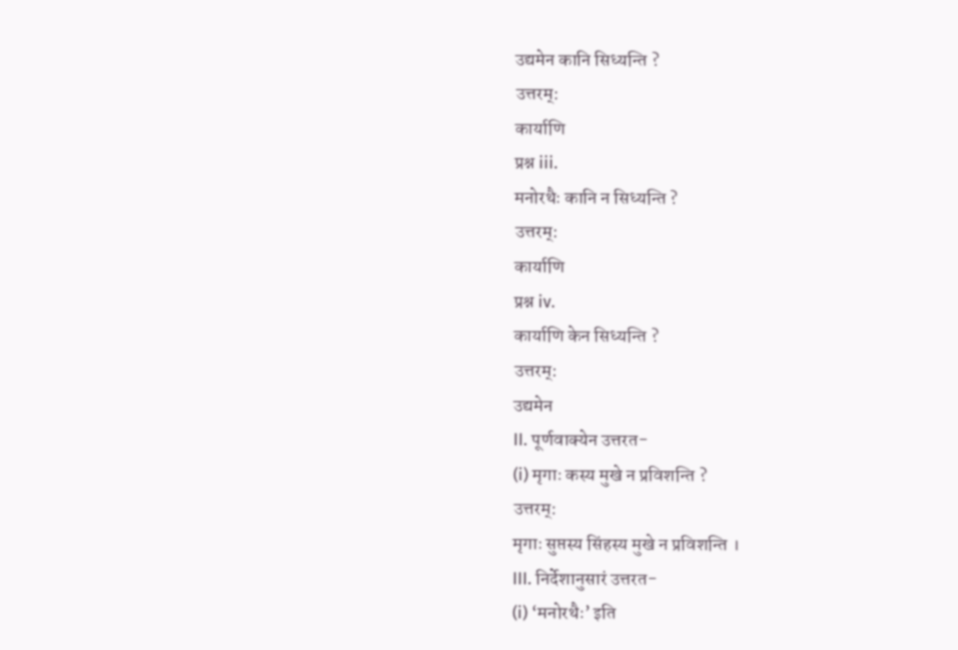उद्यमेन कानि सिध्यन्ति ?
उत्तरम्:
कार्याणि
प्रश्न iii.
मनोरथैः कानि न सिध्यन्ति ?
उत्तरम्:
कार्याणि
प्रश्न iv.
कार्याणि केन सिध्यन्ति ?
उत्तरम्:
उद्यमेन
II. पूर्णवाक्येन उत्तरत-
(i) मृगाः कस्य मुखे न प्रविशन्ति ?
उत्तरम्:
मृगाः सुप्तस्य सिंहस्य मुखे न प्रविशन्ति ।
III. निर्देशानुसारं उत्तरत-
(i) ‘मनोरथैः’ इति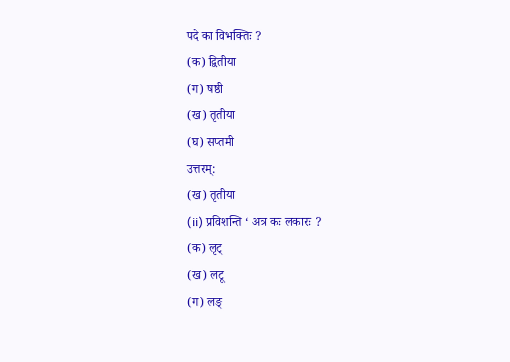पदे का विभक्तिः ?
(क) द्वितीया
(ग) षष्ठी
(ख) तृतीया
(घ) सप्तमी
उत्तरम्:
(ख) तृतीया
(ii) प्रविशन्ति ‘ अत्र कः लकारः ?
(क) लृट्
(ख) लटू
(ग) लङ्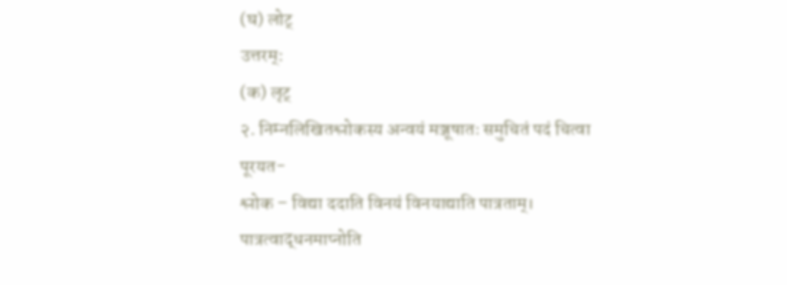(घ) लोट्
उत्तरम्:
(क) लृट्
२. निम्नलिखितश्लोकस्य अन्वयं मञ्जूषातः समुचितं पदं चित्वा पूरयत-
श्लोक – विद्या ददाति विनयं विनयाद्याति पात्रताम्।
पात्रत्वाद्धनमाप्नोति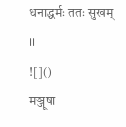धनाद्धर्मः ततः सुखम् ।।
![]()
मञ्जूषा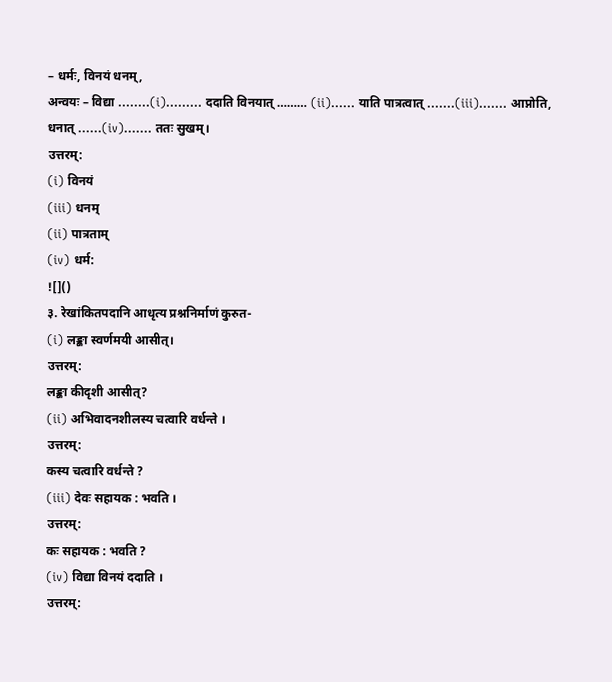– धर्मः, विनयं धनम्,
अन्वयः – विद्या ……..(i)……… ददाति विनयात् ……… (ii)…… याति पात्रत्वात् …….(iii)……. आप्नोति, धनात् ……(iv)……. ततः सुखम्।
उत्तरम्:
(i) विनयं
(iii) धनम्
(ii) पात्रताम्
(iv) धर्म:
![]()
३. रेखांकितपदानि आधृत्य प्रश्ननिर्माणं कुरुत-
(i) लङ्का स्वर्णमयी आसीत्।
उत्तरम्:
लङ्का कीदृशी आसीत्?
(ii) अभिवादनशीलस्य चत्वारि वर्धन्ते ।
उत्तरम्:
कस्य चत्वारि वर्धन्ते ?
(iii) देवः सहायक : भवति ।
उत्तरम्:
कः सहायक : भवति ?
(iv) विद्या विनयं ददाति ।
उत्तरम्: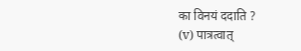का विनयं ददाति ?
(v) पात्रत्वात्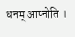धनम् आप्नोति ।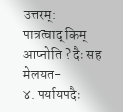उत्तरम्:
पात्रत्वाद् किम् आप्नोति ? दैः सह मेलयत-
४. पर्यायपदैः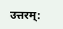उत्तरम्: